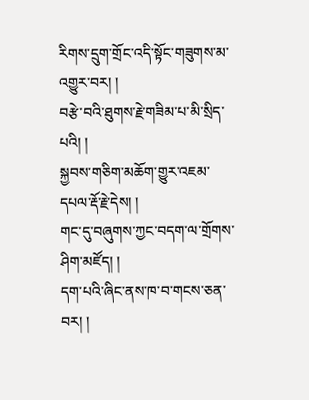རིགས་དྲུག་གྲོང་འདི་སྟོང་གཟུགས་མ་འགྱུར་བར། །
བརྩེ་བའི་ཐུགས་རྗེ་གཟིམ་པ་མི་སྲིད་པའི། །
སྐྱབས་གཅིག་མཆོག་གྱུར་འཇམ་དཔལ་རྡོ་རྗེ་དེས། །
གང་དུ་བཞུགས་ཀྱང་བདག་ལ་གྲོགས་ཤིག་མཛོད། །
དག་པའི་ཞིང་ནས་ཁ་བ་གངས་ཅན་བར། །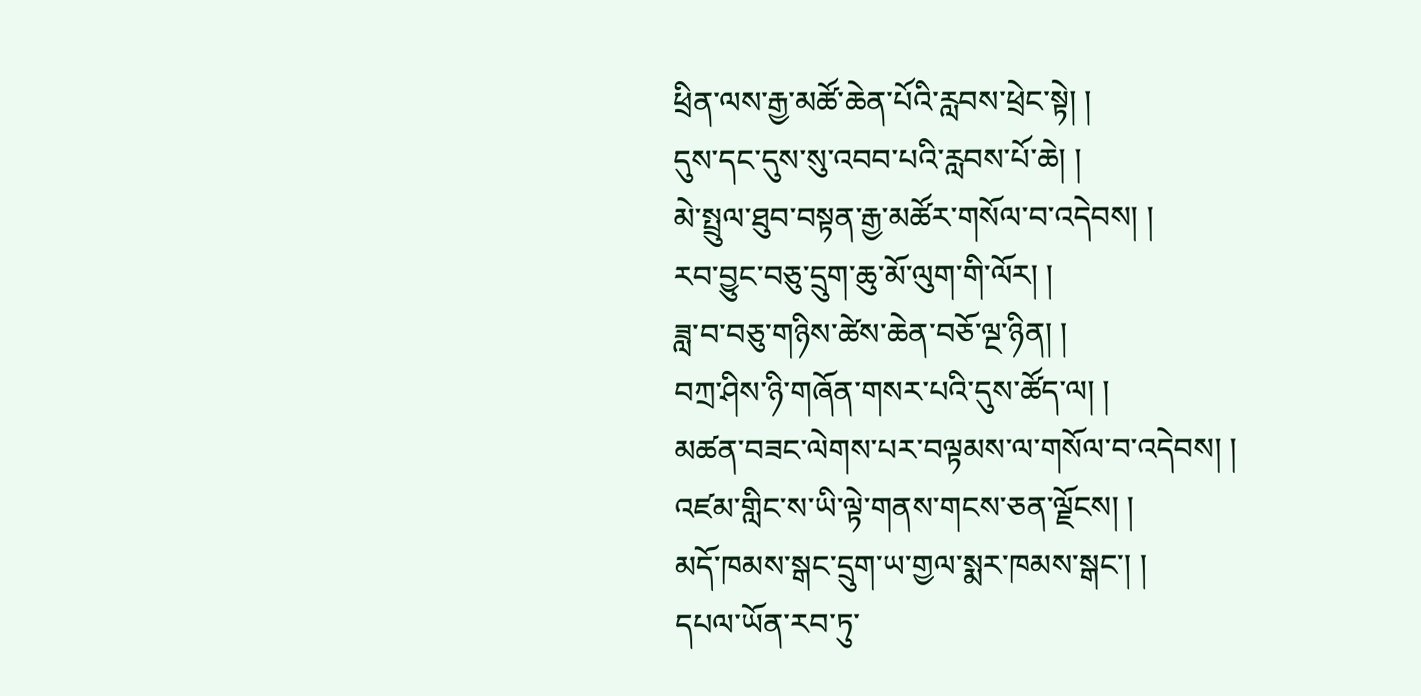ཕྲིན་ལས་རྒྱ་མཚོ་ཆེན་པོའི་རླབས་ཕྲེང་སྟེ། །
དུས་དང་དུས་སུ་འབབ་པའི་རླབས་པོ་ཆེ། །
མེ་སྤྲུལ་ཐུབ་བསྟན་རྒྱ་མཚོར་གསོལ་བ་འདེབས། །
རབ་བྱུང་བཅུ་དྲུག་ཆུ་མོ་ལུག་གི་ལོར། །
ཟླ་བ་བཅུ་གཉིས་ཚེས་ཆེན་བཅོ་ལྔ་ཉིན། །
བཀྲ་ཤིས་ཉི་གཞོན་གསར་པའི་དུས་ཚོད་ལ། །
མཚན་བཟང་ལེགས་པར་བལྟམས་ལ་གསོལ་བ་འདེབས། །
འཛམ་གླིང་ས་ཡི་ལྟེ་གནས་གངས་ཅན་ལྗོངས། །
མདོ་ཁམས་སྒང་དྲུག་ཡ་གྱལ་སྨར་ཁམས་སྒང་། །
དཔལ་ཡོན་རབ་ཏུ་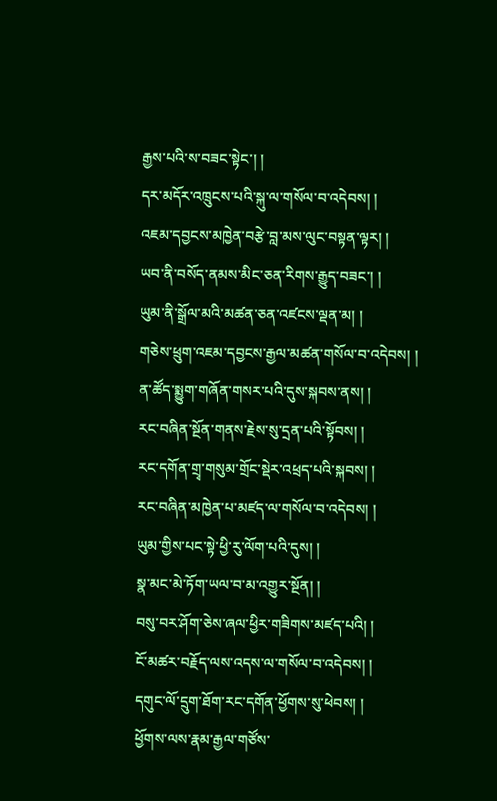རྒྱས་པའི་ས་བཟང་སྟེང་། །
དར་མདོར་འཁྲུངས་པའི་སྐུ་ལ་གསོལ་བ་འདེབས། །
འཇམ་དབྱངས་མཁྱེན་བརྩེ་བླ་མས་ལུང་བསྟན་ལྟར། །
ཡབ་ནི་བསོད་ནམས་མིང་ཅན་རིགས་རྒྱུད་བཟང་། །
ཡུམ་ནི་སྒྲོལ་མའི་མཚན་ཅན་འཛངས་ལྡན་མ། །
གཅེས་ཕྲུག་འཇམ་དབྱངས་རྒྱལ་མཚན་གསོལ་བ་འདེབས། །
ན་ཚོད་སྨྱུག་གཞོན་གསར་པའི་དུས་སྐབས་ནས། །
རང་བཞིན་སྔོན་གནས་རྗེས་སུ་དྲན་པའི་སྟོབས། །
རང་དགོན་གྲྭ་གསུམ་གྲོང་སྡེར་འཕྲད་པའི་སྐབས། །
རང་བཞིན་མཁྱེན་པ་མཛད་ལ་གསོལ་བ་འདེབས། །
ཡུམ་གྱིས་པང་སྟེ་ཕྱི་རུ་ལོག་པའི་དུས། །
སྣ་མང་མེ་ཏོག་ཡལ་བ་མ་འགྱུར་སྔོན། །
བསུ་བར་ཤོག་ཅེས་ཞལ་ཕྱིར་གཟིགས་མཛད་པའི། །
ངོ་མཚར་བརྗོད་ལས་འདས་ལ་གསོལ་བ་འདེབས། །
དགུང་ལོ་དྲུག་ཐོག་རང་དགོན་ཕྱོགས་སུ་ཕེབས། །
ཕྱོགས་ལས་རྣམ་རྒྱལ་གཙོས་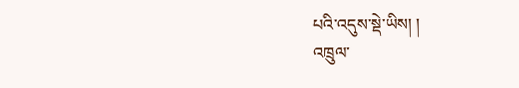པའི་འདུས་སྡེ་ཡིས། །
འཁྲུལ་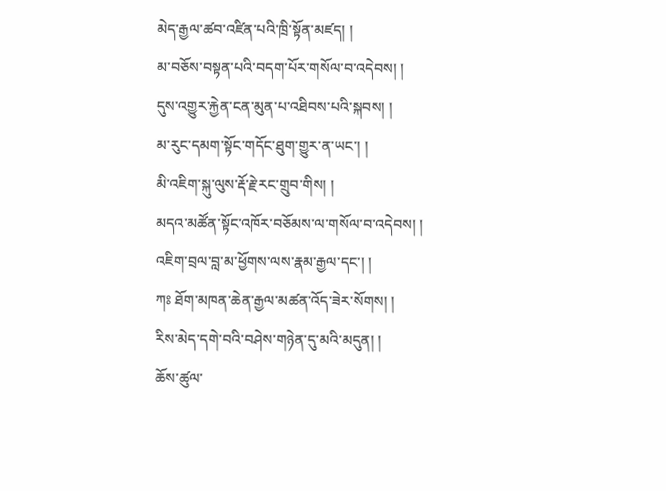མེད་རྒྱལ་ཚབ་འཛིན་པའི་ཁྲི་སྟོན་མཛད། །
མ་བཅོས་བསྟན་པའི་བདག་པོར་གསོལ་བ་འདེབས། །
དུས་འགྱུར་རྐྱེན་ངན་མུན་པ་འཐིབས་པའི་སྐབས། །
མ་རུང་དམག་སྟོང་གདོང་ཐུག་གྱུར་ན་ཡང་། །
མི་འཇིག་སྐུ་ལུས་རྡོ་རྗེ་རང་གྲུབ་གིས། །
མདའ་མཚོན་སྟོང་འཁོར་བཅོམས་ལ་གསོལ་བ་འདེབས། །
འཇིག་བྲལ་བླ་མ་ཕྱོགས་ལས་རྣམ་རྒྱལ་དང་། །
ཀཿ ཐོག་མཁན་ཆེན་རྒྱལ་མཚན་འོད་ཟེར་སོགས། །
རིས་མེད་དགེ་བའི་བཤེས་གཉེན་དུ་མའི་མདུན། །
ཆོས་ཚུལ་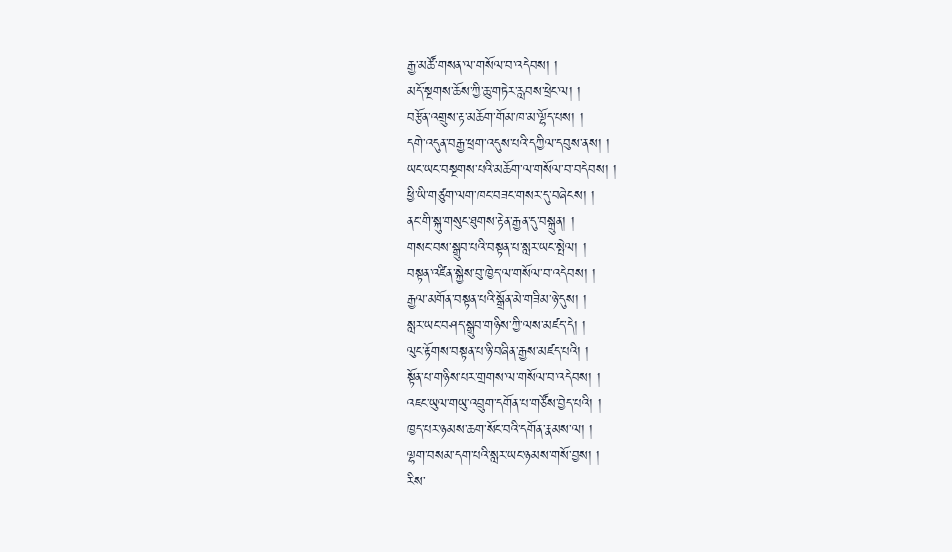རྒྱ་མཚོ་གསན་ལ་གསོལ་བ་འདེབས། །
མདོ་སྔགས་ཆོས་ཀྱི་ཆུ་གཏེར་རླབས་ཕྲེང་ལ། །
བརྩོན་འགྲུས་རྟ་མཆོག་གོམ་ཁ་མ་ལྷོད་པས། །
དགེ་འདུན་བརྒྱ་ཕྲག་འདུས་པའི་དཀྱིལ་དབུས་ནས། །
ཡང་ཡང་བསྔགས་པའི་མཆོག་ལ་གསོལ་བ་བདེབས། །
ཕྱི་ཡི་གཙུག་ལག་ཁང་བཟང་གསར་དུ་བཞེངས། །
ནང་གི་སྐུ་གསུང་ཐུགས་རྟེན་རྒྱན་དུ་བསྐྲུན། །
གསང་བས་སྒྲུབ་པའི་བསྟན་པ་སླར་ཡང་སྤེལ། །
བསྟན་འཛིན་སྐྱེས་བུ་ཁྱེད་ལ་གསོལ་བ་འདེབས། །
རྒྱལ་མགོན་བསྟན་པའི་སྒྲོན་མེ་གཟིམ་ཉེ་དུས། །
སླར་ཡང་བཤད་སྒྲུབ་གཉིས་ཀྱི་ལས་མཛད་དེ། །
ལུང་རྟོགས་བསྟན་པ་ཉི་བཞིན་རྒྱས་མཛད་པའི། །
སྟོན་པ་གཉིས་པར་གྲགས་ལ་གསོལ་བ་འདེབས། །
འཇང་ཡུལ་གཡུ་འབྲུག་དགོན་པ་གཙོས་བྱེད་པའི། །
ཁྱད་པར་ཉམས་ཆག་སོང་བའི་དགོན་རྣམས་ལ། །
ལྷག་བསམ་དག་པའི་སླར་ཡང་ཉམས་གསོ་བྱས། །
རིས་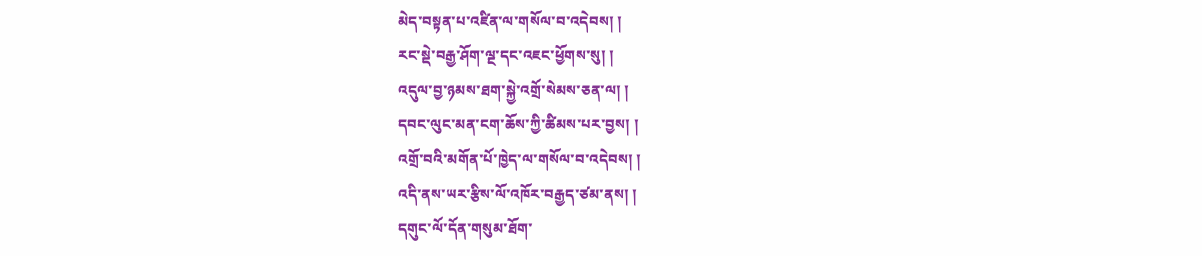མེད་བསྟན་པ་འཛིན་ལ་གསོལ་བ་འདེབས། །
རང་སྡེ་བརྒྱ་ཤོག་ལྔ་དང་འཇང་ཕྱོགས་སུ། །
འདུལ་བྱ་ཉམས་ཐག་སྐྱེ་འགྲོ་སེམས་ཅན་ལ། །
དབང་ལུང་མན་ངག་ཆོས་ཀྱི་ཚིམས་པར་བྱས། །
འགྲོ་བའི་མགོན་པོ་ཁྱེད་ལ་གསོལ་བ་འདེབས། །
འདི་ནས་ཡར་རྩིས་ལོ་འཁོར་བརྒྱད་ཙམ་ནས། །
དགུང་ལོ་དོན་གསུམ་ཐོག་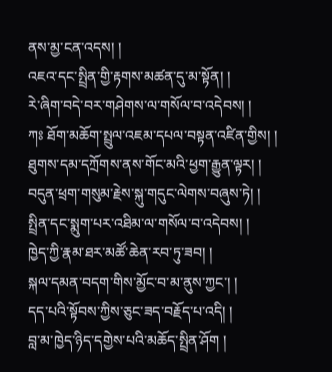ནས་མྱ་ངན་འདས། །
འཇའ་དང་སྤྲིན་གྱི་རྟགས་མཚན་དུ་མ་སྟོན། །
རེ་ཞིག་བདེ་བར་གཤེགས་ལ་གསོལ་བ་འདེབས། །
ཀཿ ཐོག་མཆོག་སྤྲུལ་འཇམ་དཔལ་བསྟན་འཛིན་གྱིས། །
ཐུགས་དམ་དཀྲོགས་ནས་གོང་མའི་ཕྱག་རྒྱུན་ལྟར། །
བདུན་ཕྲག་གསུམ་རྗེས་སྐུ་གདུང་ལེགས་བཞུས་ཏེ། །
སྤྲིན་དང་སྨུག་པར་འཐིམ་ལ་གསོལ་བ་འདེབས། །
ཁྱེད་ཀྱི་རྣམ་ཐར་མཚོ་ཆེན་རབ་ཏུ་ཟབ། །
སྐལ་དམན་བདག་གིས་མྱོང་བ་མ་ནུས་ཀྱང་། །
དད་པའི་སྟོབས་ཀྱིས་ཅུང་ཟད་བརྗོད་པ་འདི། །
བླ་མ་ཁྱེད་ཉིད་དགྱེས་པའི་མཆོད་སྤྲིན་ཤོག །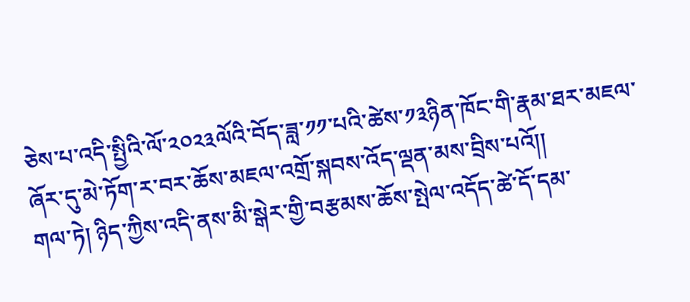ཅེས་པ་འདི་སྤྱིའི་ལོ་༢༠༢༣ལོའི་བོད་ཟླ་༡༡་པའི་ཚེས་༡༣ཉིན་ཁོང་གི་རྣམ་ཐར་མཇལ་ཞོར་དུ་མེ་ཏོག་ར་བར་ཆོས་མཇལ་འགྲོ་སྐབས་འོད་ལྡན་མས་བྲིས་པའོ།།
གལ་ཏེ། ཉིད་ཀྱིས་འདི་ནས་མི་སྒེར་གྱི་བརྩམས་ཆོས་སྤེལ་འདོད་ཚེ་དོ་དམ་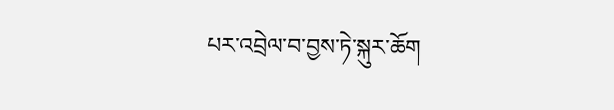པར་འབྲེལ་བ་བྱས་ཏེ་སྐུར་ཆོག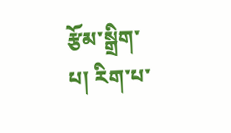རྩོམ་སྒྲིག་པ། རིག་པ་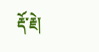རྡོ་རྗེ།